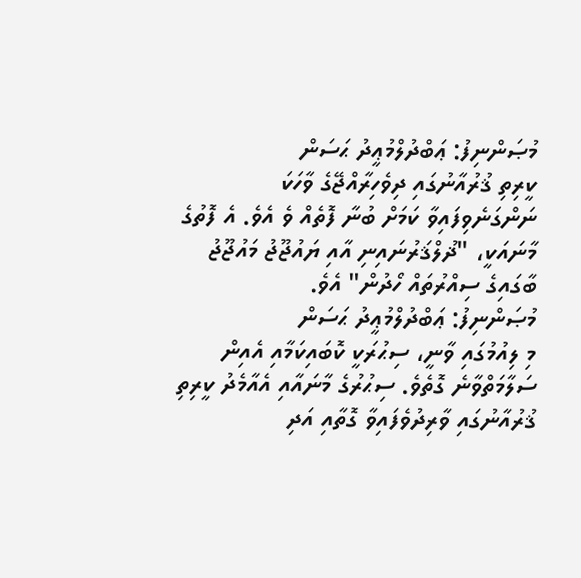މުޞަންނިފު: ޢަބްދުލްމުޢީދު ޙަސަން
ކީރިތި ޤުރުއާނުގައި ދިވެހިރާއްޖޭގެ ވާހަކަ
ނަންގަނެވިފައިވާ ކަމަށް ބުނާ ފޮތެއް ވެ އެވެ. އެ ފޮތުގެ
މާނައަކީ، "ޛުލްޤަރުނައިނި އާއި ޔައުޖޫޖު މައުޖޫޖު
ބާގައިގެ ސިއްރުތައް ހޯދުން" އެވެ.
މުޞަންނިފު: ޢަބްދުލްމުޢީދު ޙަސަން
މި ލިއުމުގައި ވާނީ، ސިޙުރަކީ ކޮބައިކަމާއި އެއިން
ސަލާމަތްވާނެ ގޮތެވެ. ސިޙުރުގެ މާނައާއި އެއާމެދު ކީރިތި
ޤުރުއާނުގައި ވާރިދުވެފައިވާ ގޮތާއި އަދި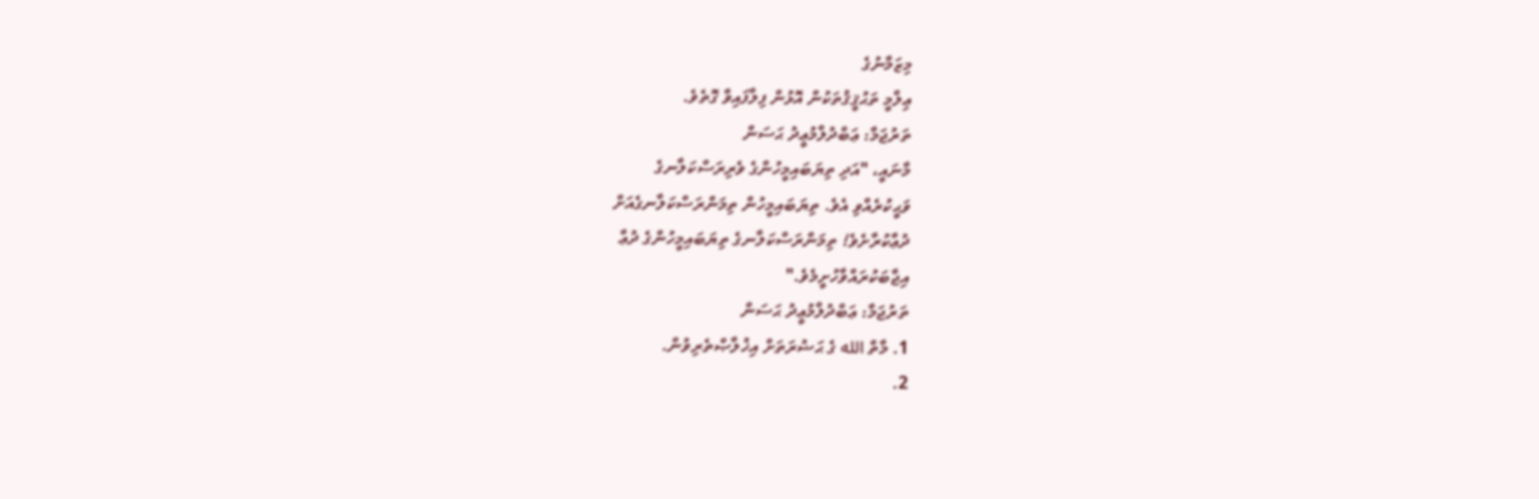މިޒަމާނުގެ
ޢިލްމީ ތަޙުޤީޤުތަކުން އޮޅުން ފިލާފައިވާ ގޮތެވެ.
ތަރުޖަމާ: ޢަބްދުލްމުޢީދު ޙަސަން
މާނައީ، "އަދި ތިޔަބައިމީހުންގެ ވެރިރަސްކަލާނގެ
ވަޙީކުރެއްވި އެވެ. ތިޔަބައިމީހުން ތިމަންރަސްކަލާނގެއަށް
ދުޢާކުރާށެވެ! ތިމަންރަސްކަލާނގެ ތިޔަބައިމީހުންގެ ދުޢާ
އިޖާބަކުރައްވާހުށީމެވެ."
ތަރުޖަމާ: ޢަބްދުލްމުޢީދު ޙަސަން
1. މާތް الله ގެ ޙަޟުރަތަށް އިޚުލާޞްތެރިވުން.
2.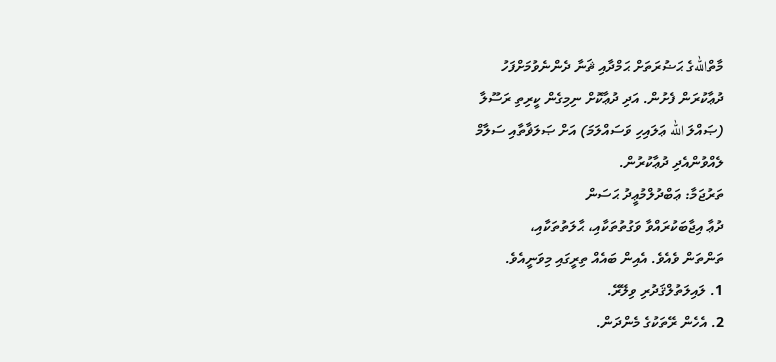މާތްاللهގެ ޙަޟުރަތަށް ޙަމްދާއި ޘަނާ ދެންނެވުމަށްފަހު
ދުޢާކުރަން ފެށުން. އަދި ދުޢާކޮށް ނިމިގެން ކީރިތި ރަސޫލާ
(ޞައްލަ الله ޢަލައިހި ވަސައްލަމަ) އަށް ޞަލަޥާތާއި ސަލާމް
ލެއްވުންއެދި ދުޢާކުރުން.
ތަރުޖަމާ: ޢަބްދުލްމުޢީދު ޙަސަން
ދުޢާ އިޖާބަކުރައްވާ ވަގުތުތަކާއި، ޙާލަތުތަކާއި،
ތަންތަން ވެއެވެ. އެއިން ބައެއް ތިރީގައި މިވަނީއެވެ.
1. ލައިލަތުލްޤަދުރި ވިލޭރޭ.
2. އެހެން ރޭތަކުގެ މެންދަން.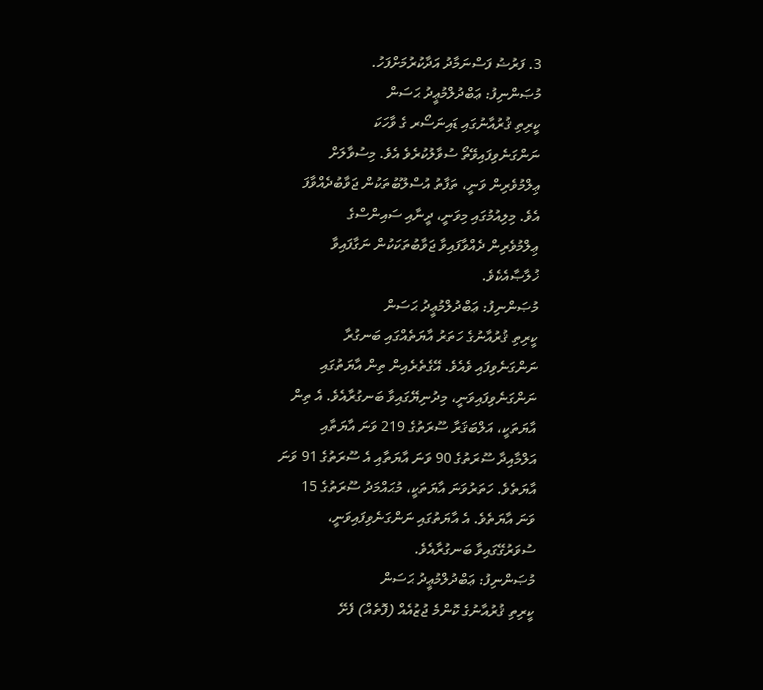3. ފަރުޟު ފަސްނަމާދު އަދާކުރުމަށްފަހު.
މުޞަންނިފު: ޢަބްދުލްމުޢީދު ޙަސަން
ކީރިތި ޤުރުއާނުގައި ޑައިނަސޯރ ގެ ވާހަކަ
ނަންގަނެވިފައިވޭތޯ ސުވާލުކުރެވެ އެވެ. މިސުވާލަށް
ޢިލްމުވެރިން ވަނީ، ތަފާތު އުސްލޫބުތަކުން ޖަވާބުދެއްވާފަ
އެވެ. މިލިއުމުގައި މިވަނީ، ދީނާއި ސައިންސްގެ
ޢިލްމުވެރިން ދެއްވާފައިވާ ޖަވާބުތަކަކުން ނަގާފައިވާ
ޚުލާޞާއެކެވެ.
މުޞަންނިފު: ޢަބްދުލްމުޢީދު ޙަސަން
ކީރިތި ޤުރުއާނުގެ ހަތަރު އާޔަތެއްގައި ބަނގުރާ
ނަންގަނެވިފައި ވެއެވެ. އޭގެތެރެއިން ތިން އާޔަތުގައި
ނަންގަނެވިފައިވަނީ، މިދުނިޔޭގައިވާ ބަނގުރާއެވެ. އެ ތިން
އާޔަތަކީ، އަލްބަޤަރާ ސޫރަތުގެ 219 ވަނަ އާޔަތާއި
އަލްމާއިދާ ސޫރަތުގެ 90 ވަނަ އާޔަތާއި އެ ސޫރަތުގެ 91 ވަނަ
އާޔަތެވެ. ހަތަރުވަނަ އާޔަތަކީ، މުޙައްމަދު ސޫރަތުގެ 15
ވަނަ އާޔަތެވެ. އެ އާޔަތުގައި ނަންގަނެވިފައިވަނީ،
ސުވަރުގޭގައިވާ ބަނގުރާއެވެ.
މުޞަންނިފު: ޢަބްދުލްމުޢީދު ޙަސަން
ކީރިތި ޤުރުއާނުގެ ކޮންމެ ޖުޒުއެއް (ފޮތެއް) ފެށޭ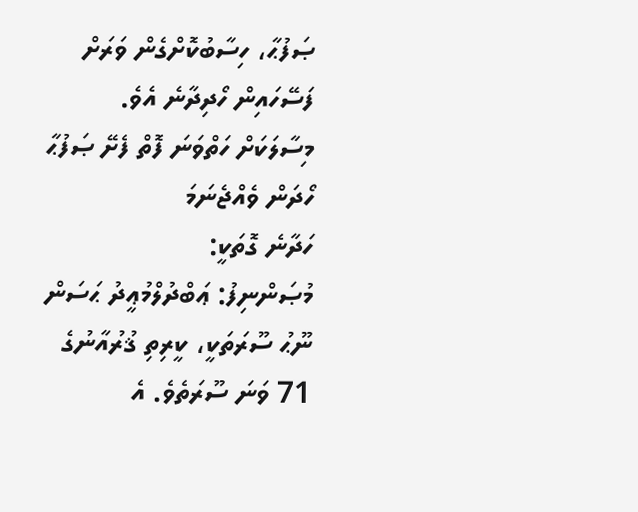ޞަފުޙާ، ހިސާބުކޮށްގެން ވަރަށް ފަސޭހައިން ހޯދިދާނެ އެވެ.
މިސާލަކަށް ހަތްވަނަ ފޮތް ފެށޭ ޞަފުޙާ ހޯދަން ވެއްޖެނަމަ
ހަދާނެ ގޮތަކީ:
މުޞަންނިފު: ޢަބްދުލްމުޢީދު ޙަސަން
ނޫޙު ސޫރަތަކީ، ކީރިތި ޤުރުއާނުގެ 71 ވަނަ ސޫރަތެވެ. އެ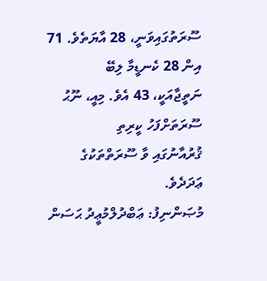ސޫރަތުގައިވަނީ، 28 އާޔަތެވެ. 71 އިން 28 ކެނޑީމާ ލިބޭ
ނަތީޖާއަކީ، 43 އެވެ. މިއީ، ނޫޙު ސޫރަތަށްފަހު ކީރިތި
ޤުރުއާނުގައި ވާ ސޫރަތްތަކުގެ ޢަދަދެވެ.
މުޞަންނިފު: ޢަބްދުލްމުޢީދު ޙަސަން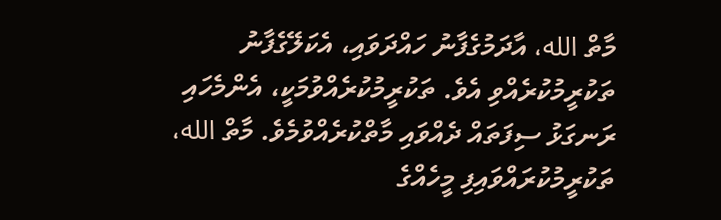މާތް الله، އާދަމުގެފާނު ހައްދަވައި، އެކަލޭގެފާނު
ތަކުރީމުކުރެއްވި އެވެ. ތަކުރީމުކުރެއްވުމަކީ، އެންމެހައި
ރަނގަޅު ސިފަތައް ދެއްވައި މާތްކުރެއްވުމެވެ. މާތް الله،
ތަކުރީމުކުރައްވައިފި މީހެއްގެ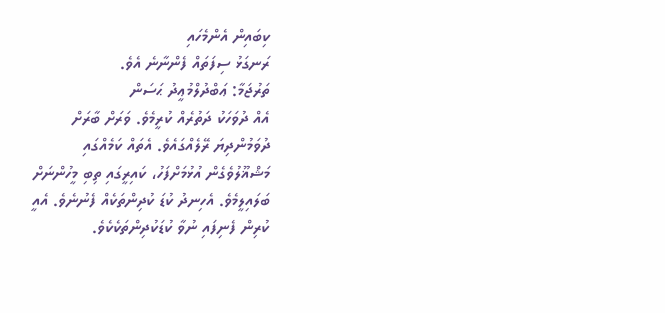ކިބައިން އެންމެހައި
ރަނގަޅު ސިފަތައް ފެންނާނެ އެވެ.
ތަރުޖަމާ: ޢަބްދުލްމުޢީދު ޙަސަން
އެއް ދުވަހަކު ދަތުރެއް ކުރީމެވެ. ވަރަށް ބާރަށް
ދުވަމުންދިޔަ ރޭލެއްގައެވެ. އެތައް ކަމެއްގައި
މަޝްޣޫލުވެގެން އުޅުމަށްފަހު، ކައިރީގައި ތިބި މީހުންނަށް
ބަލައިލީމެވެ. އެހިނދު ކުޑަ ކުދިންތަކެއް ފެނުނެވެ. އެއީ
ކުރިން ފެނިފައި ނުވާ ކުޑަކުދިންތަކެކެވެ.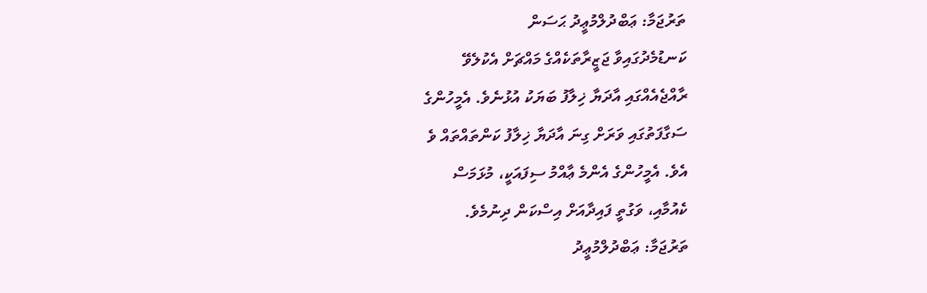ތަރުޖަމާ: ޢަބްދުލްމުޢީދު ޙަސަން
ކަނޑުމެދުގައިވާ ޖަޒީރާތަކެއްގެ މައްޗަށް އެކުލެވޭ
ރާއްޖެއެއްގައި އާދަޔާ ޚިލާފު ބަޔަކު އުޅުނެވެ. އެމީހުންގެ
ސަގާފަތުގައި ވަރަށް ގިނަ އާދަޔާ ޚިލާފު ކަންތައްތައް ވެ
އެވެ. އެމީހުންގެ އެންމެ ޢާއްމު ސިފައަކީ، މުޅަމަސް
ކެއުމާއި، ވަގުތީ ފައިދާއަށް އިސްކަން ދިނުމެވެ.
ތަރުޖަމާ: ޢަބްދުލްމުޢީދު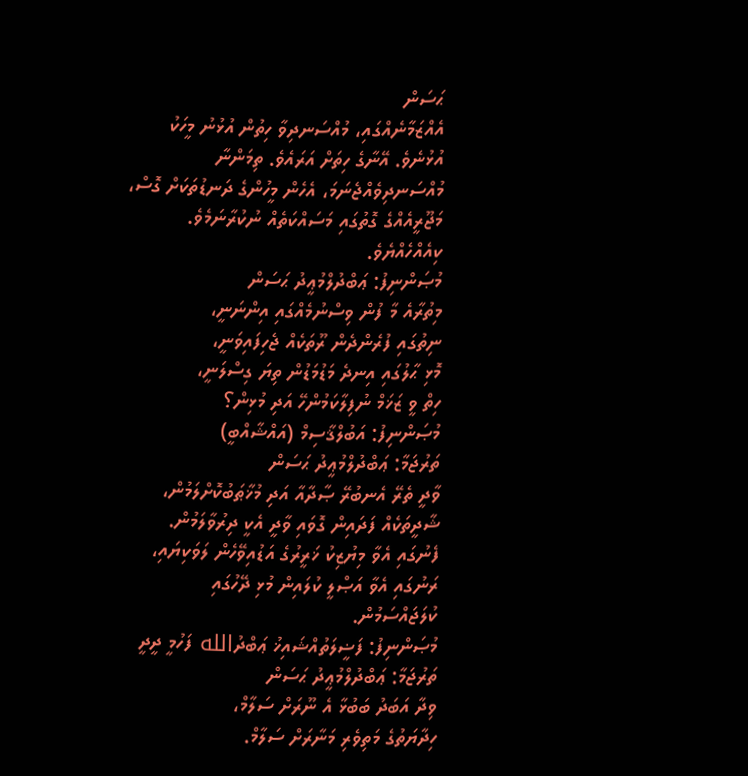ޙަސަން
އެއްޒަމާނެއްގައި، މުއްސަނދިވާ ހިތުން އުޅުނު މީހަކު
އުޅުނެވެ. އޭނާގެ ހިތަށް އަރައެވެ. ތިމަންނާ
މުއްސަނދިވެއްޖެނަމަ، އެހެން މީހުންގެ ދަނޑުތަކަށް ގޮސް،
މަޖޫރީއެއްގެ ގޮތުގައި މަސައްކަތެއް ނުކުރާނަމެވެ.
ކިއެއްހެއްޔެވެ.
މުޞަންނިފު: ޢަބްދުލްމުޢީދު ޙަސަން
މިތުރާއެ މާ ފުން ވިސްނުމެއްގައި އިންނަނީ،
ނިތުގައި ފުރެންދެން ރޫތަކެއް ޖެހިފައިވަނީ،
މޮޅި ޙާލުގައި އިނދެ މަޑުމަޑުން ތިޔަ ގިސްލަނީ،
ހިތް ވީ ޒަޚަމް ނުފިލާކަމުންހޭ އަދި މުޅިން؟
މުޞަންނިފު: އަބުލްޤާސިމް (އައްޝާއްބީ)
ތަރުޖަމާ: ޢަބްދުލްމުޢީދު ޙަސަން
ވާދީ ތެރޭ އެނބުރޭ ޞާދާއާ އަދި މުޚާޠަބުކޮށްލަމުން،
ޝާދީތަކެއް ފަދައިން ގޮވައި ވާދީ އެކީ ދިރުވާލަމުން.
ފެނުގައި އެވާ މިޔުޒިކު ޚަރީރުގެ އަޑުއިވޭހެން ލަވަކިޔައި،
ރަނުގައި އެވާ އަޞްލީ ކުލައިން މުޅި ދޭހުގައި
ކުލަޖައްސަމުން.
މުޞަންނިފު: ފަޟީލަތުއްޝައިޚު ޢަބްދުالله ފަހުމީ ދީދީ
ތަރުޖަމާ: ޢަބްދުލްމުޢީދު ޙަސަން
ވިދާ އަބަދު ބަބުޅާ އެ ނޫރަށް ސަލާމް،
ހިދާޔަތުގެ މަތިވެރި މަނާރަށް ސަލާމް.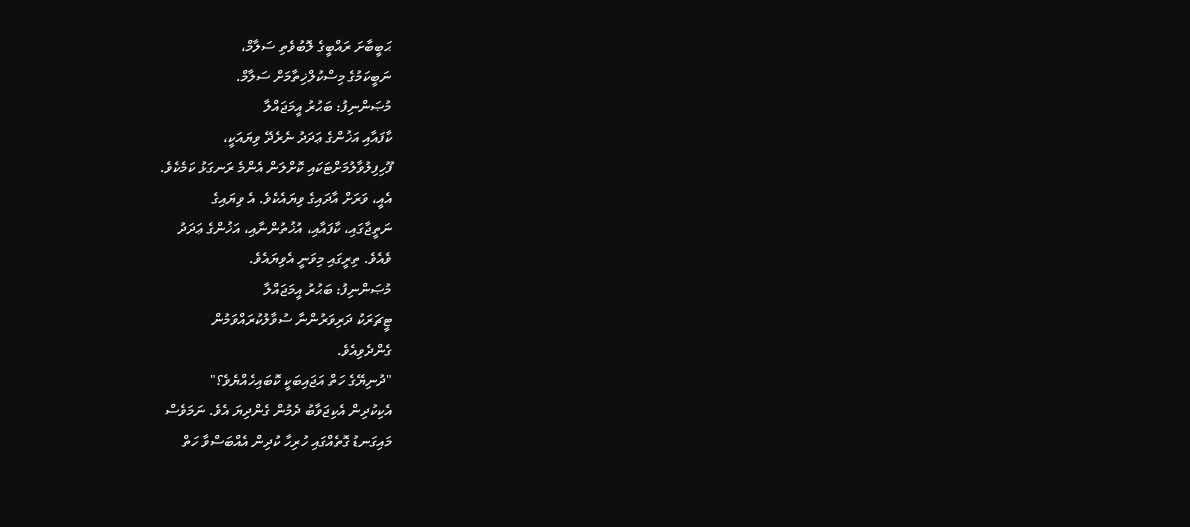ޙަބީބާށަ ރައްބީގެ ލޮބުވެތި ސަލާމް،
ނަބީކަމުގެ މިސްކުލްޚިތާމަށް ސަލާމް.
މުޞަންނިފު: ބަޙުރު އީމަޖައްލާ
ކާފައާއި އަޚުންގެ ޢަދަދު ނެރެދޭ ވިޔައަކީ،
ފޫހިފިލުވާލުމަށްޓަކައި ކޮށްލަން އެންމެ ރަނގަޅު ކަމެކެވެ.
އެއީ، ވަރަށް އާދައިގެ ވިޔައެކެވެ. އެ ވިޔައިގެ
ނަތީޖާގައި، ކާފައާއި، އުޚުތުންނާއި، އަޚުންގެ ޢަދަދު
ވެއެވެ. ތިރީގައި މިވަނީ އެވިޔައެވެ.
މުޞަންނިފު: ބަޙުރު އީމަޖައްލާ
ޓީޗަރަކު ދަރިވަރުންނާ ސުވާލުކުރައްވަމުން
ގެންދެވިއެވެ.
"ދުނިޔޭގެ ހަތް އަޖައިބަކީ ކޮބައިހެއްޔެވެ؟"
އެކިކުދިން އެކިޖަވާބު ދެމުން ގެންދިޔަ އެވެ. ނަމަވެސް
މައިގަނޑު ގޮތެއްގައި ހުރިހާ ކުދިން އެއްބަސްވާ ހަތް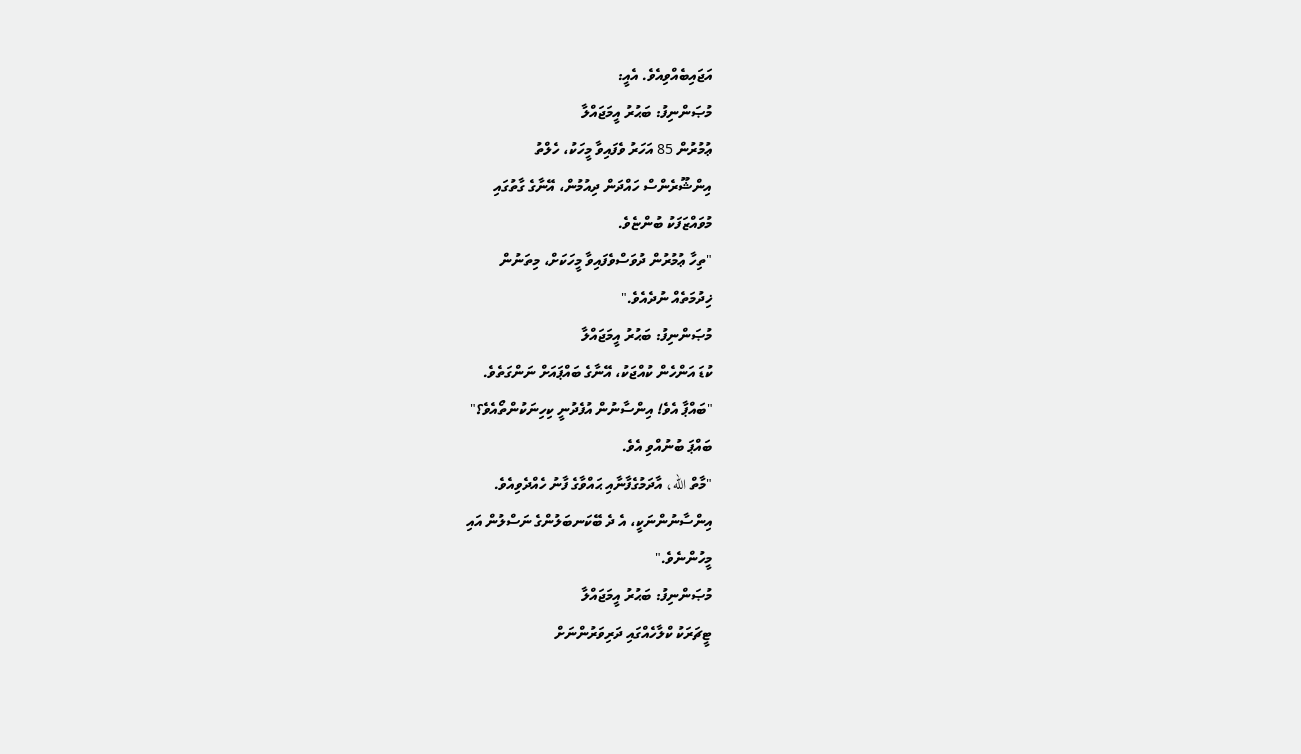އަޖައިބެއްވިއެވެ. އެއީ:
މުޞަންނިފު: ބަޙުރު އީމަޖައްލާ
ޢުމުރުން 85 އަހަރު ވެފައިވާ މީހަކު، ހެލްތު
އިންޝޫރެންސް ހައްދަން ދިއުމުން، އޭނާގެ ގާތުގައި
މުވައްޒަފަކު ބުންޏެވެ.
"ތިހާ ޢުމުރުން ދުވަސްވެފައިވާ މީހަކަށް، މިތަނުން
ޚިދުމަތެއް ނުދެއެވެ."
މުޞަންނިފު: ބަޙުރު އީމަޖައްލާ
ކުޑަ އަންހެން ކުއްޖަކު، އޭނާގެ ބައްޕައަށް ނަންގަތެވެ.
"ބައްޕާ އެވެ! އިންސާނުން އުފެދުނީ ކިހިނަކުންތޯއެވެ؟"
ބައްޕަ ބުނުއްވި އެވެ.
"މާތް الله، އާދަމުގެފާނާއި ޙައްވާގެ ފާނު ހެއްދެވިއެވެ.
އިންސާނުންނަކީ، އެ ދެ ބޭކަނބަލުންގެ ނަސްލުން އައި
މީހުންނެވެ."
މުޞަންނިފު: ބަޙުރު އީމަޖައްލާ
ޓީޗަރަކު ކްލާހެއްގައި ދަރިވަރުންނަށް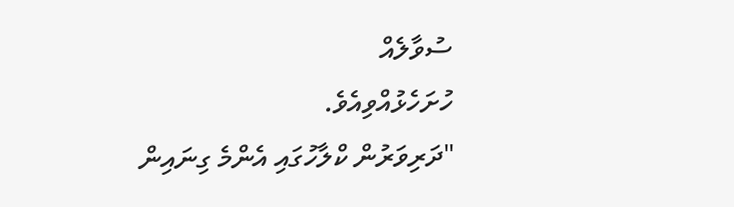ސުވާލެއް
ހުށަހެޅުއްވިއެވެ.
"ދަރިވަރުން ކްލާހުގައި އެންމެ ގިނައިން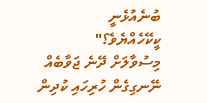ބުނެއުޅެނީ
ކީކޭހެއްޔެވެ؟"
މިސުވާލަށް ދޭނެ ޖަވާބެއް ނޭނގިގެން ހުރިހައި ކުދިން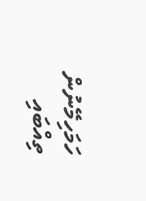ހަމަހިމޭނުން ތިއްބައި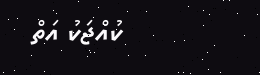ކުއްޖަކު އަތް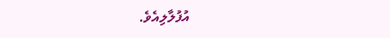އުފުލާލިއެވެ.